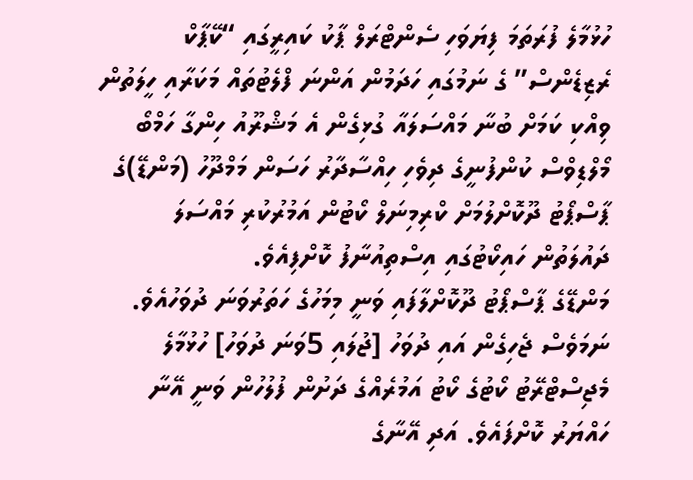ހުޅުމާލެ ފުރަތަމަ ފިޔަވަހި ސެންޓްރަލް ޕާކު ކައިރީގައި “ކޭޕާކް ރެޒިޑެންސް” ގެ ނަމުގައި ހަދަމުން އަންނަ ފްލެޓުތައް މަކަރާއި ހީލަތުން ވިއްކި ކަމަށް ބުނާ މައްސަލައާ ގުޅިގެން އެ މަޝްރޫއު ހިންގާ ހަމްބޯ މޯލްޑިވްސް ކުންފުނީގެ ދިވެހި ހިއްސާދާރު ހަސަން މަމްދޫހު (މަންޑޭ)ގެ ޕާސްޕޯޓު ދޫކޮށްލުމަށް ކްރިމިނަލް ކޯޓުން އަމުރުކުރި މައްސަލަ ދައުލަތުން ހައިކޯޓުގައި އިސްތިއުނާފު ކޮށްފިއެވެ.
މަންޑޭގެ ޕާސްޕޯޓު ދޫކޮށްލާފައި ވަނީ މިމަހުގެ ހަތަރުވަނަ ދުވަހުއެވެ. ނަމަވެސް ޖެހިގެން އައި ދުވަހު [ޖުލައި 5ވަނަ ދުވަހު] ހުޅުމާލެ މެޖިސްޓްރޭޓު ކޯޓުގެ ކޯޓު އަމުރެއްގެ ދަށުން ފުލުހުން ވަނީ އޭނާ ހައްޔަރު ކޮށްފައެވެ. އަދި އޭނާގެ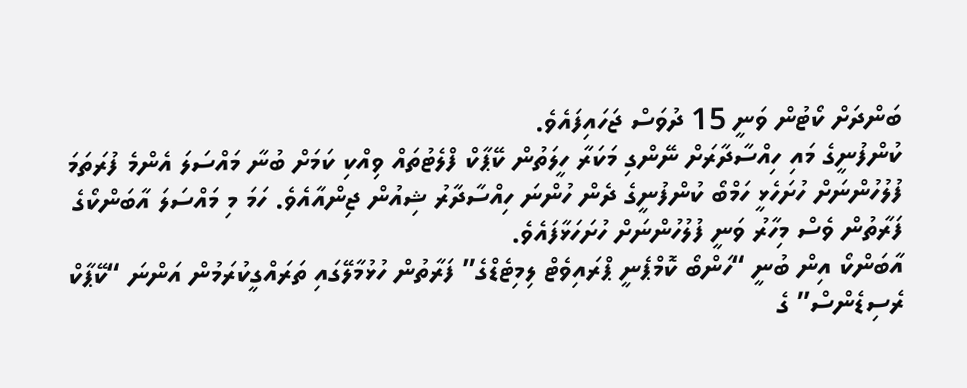ބަންދަށް ކޯޓުން ވަނީ 15 ދުވަސް ޖަހައިފައެވެ.
ކުންފުނީގެ މައި ހިއްސާދާރަށް ނޭންގި މަކަރާ ހީލަތުން ކޭޕާކް ފްލެޓުތައް ވިއްކި ކަމަށް ބުނާ މައްސަލަ އެންމެ ފުރަތަމަ ފުލުހުންނަށް ހުށަހެޅީ ހަމްބޯ ކުންފުނީގެ ދެން ހުންނަ ހިއްސާދާރު ޝިއުން ޖިންއާއެވެ. ހަމަ މި މައްސަލަ އާބަންކޯގެ ފަރާތުން ވެސް މިހާރު ވަނީ ފުލުހުންނަށް ހުށަހަޅާފައެވެ.
އާބަންކޯ އިން ބުނީ “ހަންބޯ ކޮމްޕެނީ ޕްރައިވެޓް ލިމިޓެޑްގެ” ފަރާތުން ހުޅުމާލޭގައި ތަރައްގީކުރަމުން އަންނަ “ކޭޕާކް ރެސިޑެންސް” ގެ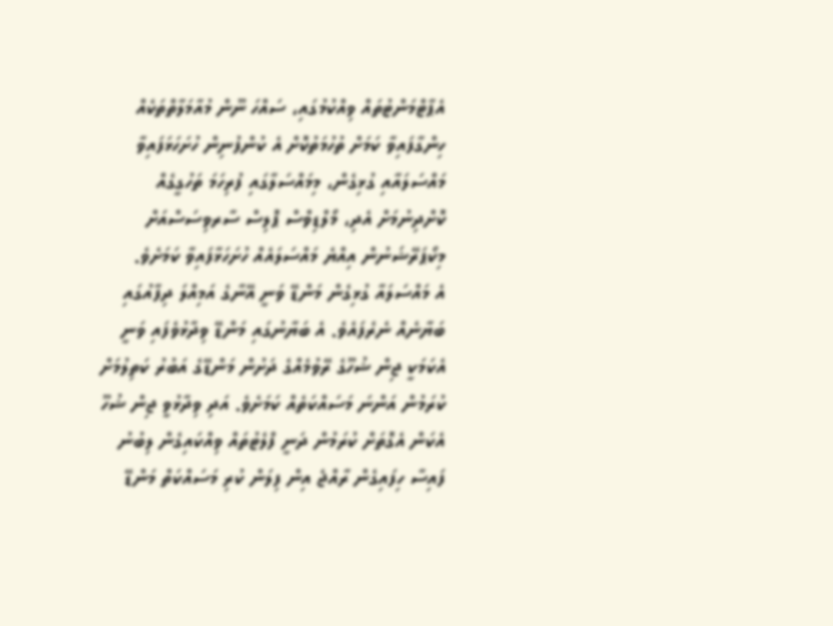އެޕާޓްމަންޓުތައް ވިއްކުމުގައި، ސައްހަ ނޫން މުއާމަލާތްތަކެއް ހިންގާފައިވާ ކަމަށް ތުހުމަތުކޮށް އެ ކުންފުނިން ހުށަހަޅަފައިވާ މައްސަލައާއި ގުޅިގެން، މިމައްސަލާގައި ފުރިހަމަ ތަހުގީގެއް ކޮށްދިނުމަށް އެދި، މޯލްޑިވްސް ޕޮލިސް ސާރވިސަސްއަށް މިކޯޕަރޭޝަނުން އިއްޔެ މައްސަލައެއް ހުށަހަޅާފައިވާ ކަމަށެވެ.
އެ މައްސަލައާ ގުޅިގެން މަންޑޭ ވަނީ އޭނާގެ އަމިއްލަ ދިފާއުގައި ބަޔާނެއް ނެރެފައެވެ. އެ ބަޔާނުގައި މަންޑޭ ވިދާޅުވެފައި ވަނީ އެކަމަކީ ޖިން ޝުހޫގެ ރޭވުމެއްގެ ދަށުން މަންޑޭގެ އަބުރު ކަތިލުމަށް ކުރަމުން އަންނަ މަސައްކަތެއް ކަމަށެވެ. އަދި ވިދާޅުވީ ޖިން ޝުހޫ އެކަން އެގޮތަށް ކުރަމުން ދަނީ ފްލެޓުތައް ވިއްކައިގެން ލިބުނު ފައިސާ ހިފައިގެން ރާއްޖެ އިން ފިލަން ކުރި މަސައްކަތް މަންޑޭ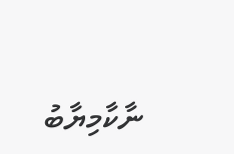ނާކާމިޔާބު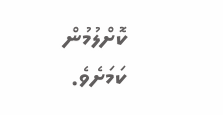ކޮށްލުމުން ކަމަށެވެ.